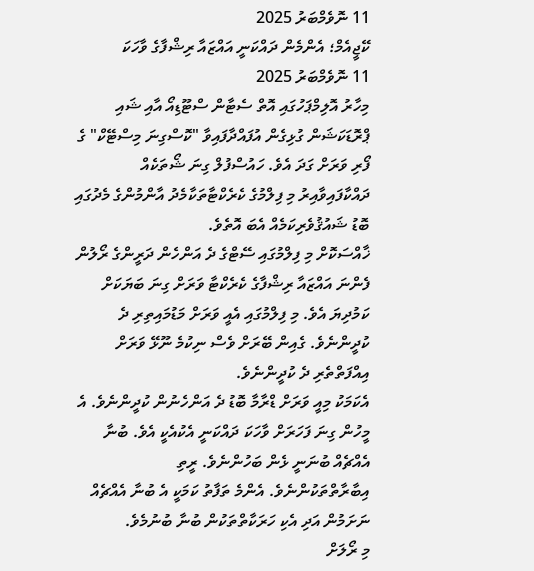11 ނޮވެމްބަރު 2025
ކޭޖީއެމް؛ އެންމެން ދައްކަނީ އައްޒައާ ރިޝްފާގެ ވާހަކަ
11 ނޮވެމްބަރު 2025
މިހާރު އޮލިމްޕަހުގައި އޮތް ސެޓާން ސްޓޫޑިއޯ އާއި ޝައި ޕްރޮޑަކަޝަން ގުޅިގެން އުފައްދާފައިވާ "ކޮސްގިނަ މިސްޓޭކް" ގެ ފޯރި ވަރަށް ގަދަ އެވެ. ހައުސްފުލް ގިނަ ޝޯތަކެއް ދައްކާފައިވާއިރު މި ފިލްމުގެ ކެރެކްޓާތަކާމެދު އާންމުންގެ މެދުގައި ބޮޑު ޝައުޤުވެރިކަމެއް އެބަ އޮތެވެ.
ޚާއްސަކޮށް މި ފިލްމުގައި ސޭޓްގެ ދެ އަންހެން ދަރީންގެ ރޯލުން ފެންނަ އައްޒައާ ރިޝްފާގެ ކެރެކްޓާ ވަރަށް ގިނަ ބަޔަކަށް ކަމުދިޔަ އެވެ. މި ފިލްމުގައި އެއީ ވަރަށް މަޑުމައިތިރި ދެ ކުދީންނެވެ. ގެއިން ބޭރަށް ވެސް ނިކުމެ ނޫޅޭ ވަރަށް އިއްފަތްތެރި ދެ ކުދީންނެވެ.
އެކަމަކު މިއީ ވަރަށް ޑްރާމާ ބޮޑު ދެ އަންހެނުން ކުދީންނެވެ. އެ މީހުން ގިނަ ފަހަރަށް ވާހަކަ ދައްކަނީ އެކުއެކީ އެވެ. ބުނާ އެއްޗެއް ބުނަނީ ޅެން ބަހުންނެވެ. ރީތި އިބާރާތްތަކުންނެވެ. އެންމެ ތަފާތު ކަމަކީ އެ ބުނާ އެއްޗެއް ނަށަމުން އަދި އެކި ހަރަކާތްތަކުން ބުނާ ބުނުމެވެ.
މި ރޯލަށް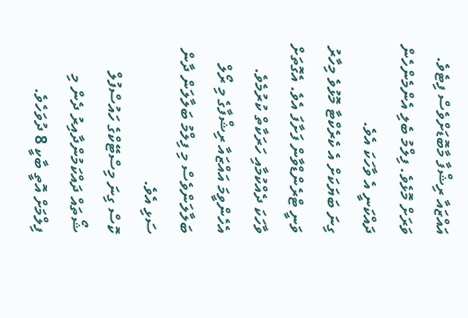އައްޒައާ ރިޝްފާ މާބޮޑަށްވެސް ފިޓެވެ. ވަރަށް މޮޅެވެ. ފިލްމު ބެލި އެންމެންހެން ދައްކަނީ އެ ވާހަކަ އެވެ.
ގިނަ ބަޔަކަށް އެ ކެރެކްޓާ މޮޅުވެ މިހާރު ވަނީ ޓްރެންޑްވާން ފަށާފަ އެވެ. އެގޮތަށް ވާހަކަ ދެއްކުމާއި ހަރަކާތް ކުރުމެވެ. އެހެންވީމަ އައްޒައާ ރިޝްފާގެ މި ރޯލް ބަލާލަންވެސް މި ފިލްމު ބަލާލަން ދާން ސަޅި އެވެ.
ކޮސް ގިނަ މިސްޓޭކްގެ ހައުސްފުލް ޝޯތައް ދައްކަމުންދާއިރު ދެން މި ފިލްމަށް އޮތީ ބާކީ 8 ދުވަހެވެ.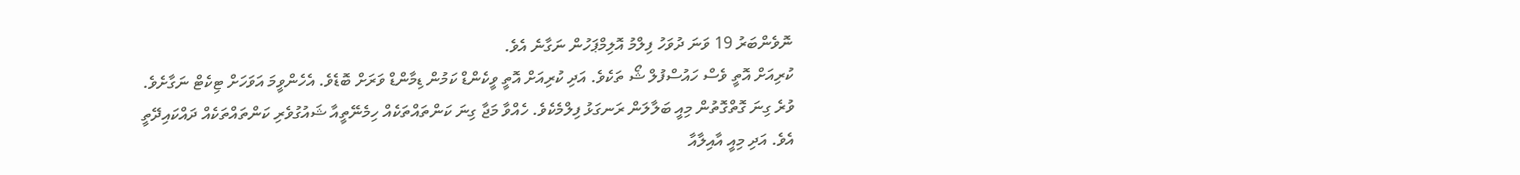ނޮވެންބަރު 19 ވަނަ ދުވަހު ފިލްމު އޮލިމްޕަހުން ނަގާނެ އެވެ.
ކުރިއަށް އޮތީ ވެސް ހައުސްފުލް ޝޯ ތަކެވެ. އަދި ކުރިއަށް އޮތީ ވީކެންޑް ކަމުން ޑިމާންޑް ވަރަށް ބޮޑެވެ. އެހެންވީމަ އަވަހަށް ޓިކެޓް ނަގާށެވެ.
ވުރެ ގިނަ ގޮތްގޮތުން މިއީ ބަލާލަން ރަނގަޅު ފިލްމެކެވެ. ހެއްވާ މަޖާ ގިނަ ކަންތައްތަކެއް ހިމެނޭތީއާ ޝައުގުވެރި ކަންތައްތަކެއް ދައްކައިދޭތީ އެވެ. އަދި މިއީ އާއިލާއާ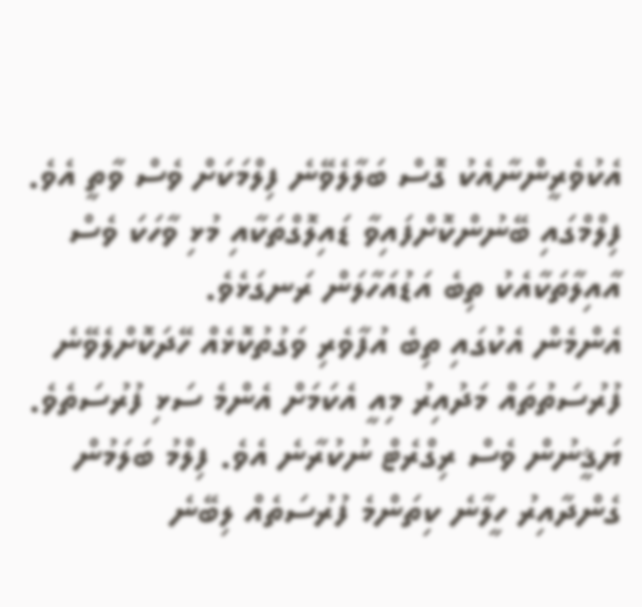އެކުވެރީންނާއެކު ގޮސް ބަލާލެވޭނެ ފިލްމަކަށް ވެސް ވާތީ އެވެ.
ފިލްމްގައި ބޭނުންކޮށްފައިވާ ޑައިލޮގްތަކާއި މުޅި ވާހަކަ ވެސް އާއިލާތަކާއެކު ތިބެ އަޑުއަހާލަން ރަނގަޅެވެ.
އެންމެން އެކުގައި ތިބެ އުފާވެރި ވަގުތުކޮޅެއް ހޭދަކޮށްލެވޭނެ ފުރުސަތުތައް މަދުއިރު މިއީ އެކަމަށް އެންމެ ސަޅި ފުރުސަތެވެ. ޔަޤީނުން ވެސް ރިގްރެޓް ނުކުރާނެ އެވެ. ފިލްމު ބަލަމުން ގެންދާއިރު ހީލާނެ ކިތަންމެ ފުރުސަތެއް ލިބޭނެ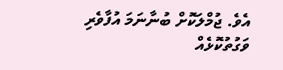އެވެ. ޖުމްލަކޮށް ބުނާނަމަ އުފާވެރި ވަގުތުކޮޅެއް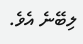ލިބޭނެ އެވެ.